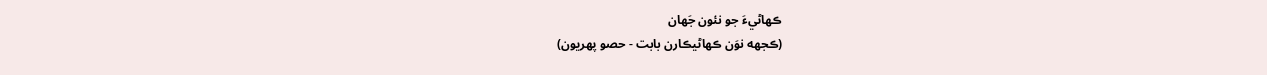ڪھاڻيءَ جو نئون جَھان
(ڪجهه نوَن ڪھاڻيڪارن بابت - حصو پھريون)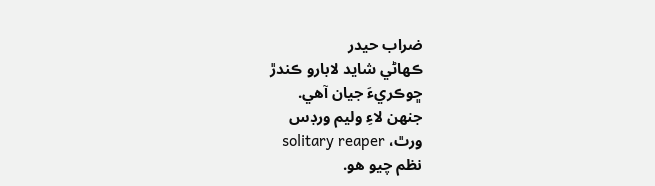ضراب حيدر
ڪھاڻي شايد لابارو ڪندڙ
ڇوڪريءَ جيان آهي.
جنھن لاءِ وليم ورڊس
ورٿ، solitary reaper
نظم چيو هو.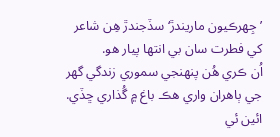’جِهرڪيون ماريندڙ‘ سڏجندڙ هِن شاعر کي فطرت سان بي انتها پيار هو.
اُن ڪري هُن پنهنجي سموري زندگي گهر جي ٻاهران واري هڪ باغ ۾ گُذاري ڇڏي. ائين ئي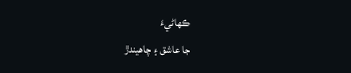ڪھاڻيءَ
جا عاشق ۽ چاهيندڙ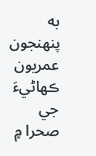به پنھنجون عمريون ڪھاڻيءَ جي صحرا ۾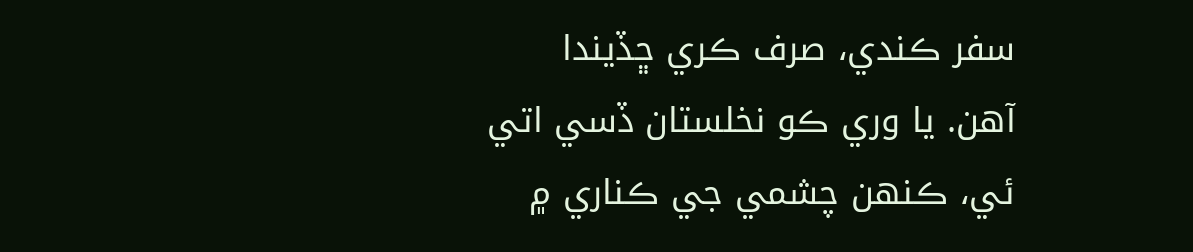سفر ڪندي، صرف ڪري ڇڏيندا
آهن. يا وري ڪو نخلستان ڏسي اتي ئي، ڪنھن چشمي جي ڪناري ۾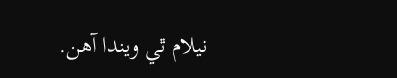نيلام ٿي ويندا آهن.